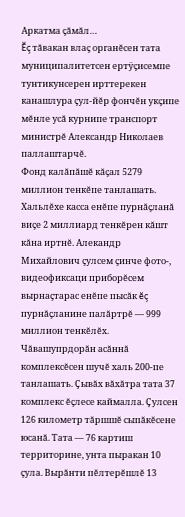Аркатма çăмăл…
Ĕç тăвакан влаç органĕсен тата муниципалитетсен ертÿçисемпе тунтикунсерен ирттерекен канашлура çул-йĕр фончĕн укçипе мĕнле усă курнипе транспорт министрĕ Александр Николаев паллаштарчĕ.
Фонд калăпăшĕ кăçал 5279 миллион тенкĕпе танлашать. Хальлĕхе касса енĕпе пурнăçланă виçе 2 миллиард тенкĕрен кăшт кăна иртнĕ. Алекандр Михайлович çулсем çинче фото-, видеофиксаци приборĕсем вырнаçтарас енĕпе пысăк ĕç пурнăçланине палăртрĕ — 999 миллион тенкĕлĕх. Чăвашупрдорăн асăннă комплексĕсен шучĕ халь 200-пе танлашать. Çывăх вăхăтра тата 37 комплекс ĕçлесе каймалла. Çулсен 126 километр тăршшĕ сыпăкĕсене юсанă. Тата — 76 картиш территорине, унта пыракан 10 çула. Вырăнти пĕлтерĕшлĕ 13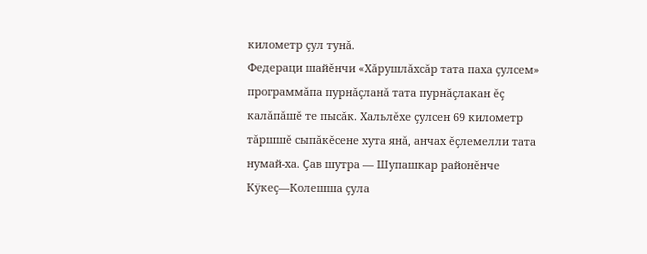километр çул тунă.
Федераци шайĕнчи «Хăрушлăхсăр тата паха çулсем» программăпа пурнăçланă тата пурнăçлакан ĕç калăпăшĕ те пысăк. Хальлĕхе çулсен 69 километр тăршшĕ сыпăкĕсене хута янă, анчах ĕçлемелли тата нумай-ха. Çав шутра — Шупашкар районĕнче Кÿкеç—Колешша çула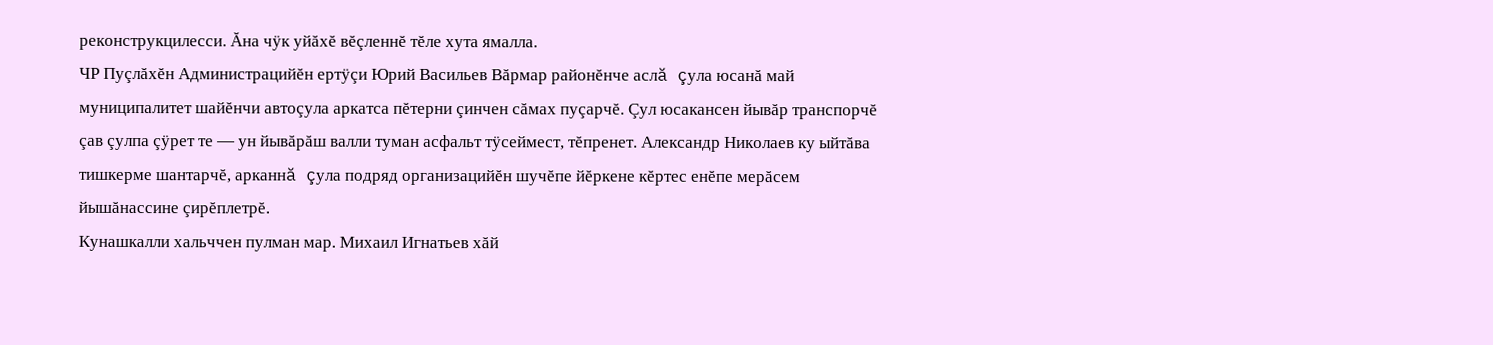реконструкцилесси. Ăна чÿк уйăхĕ вĕçленнĕ тĕле хута ямалла.
ЧР Пуçлăхĕн Администрацийĕн ертÿçи Юрий Васильев Вăрмар районĕнче аслă çула юсанă май муниципалитет шайĕнчи автоçула аркатса пĕтерни çинчен сăмах пуçарчĕ. Çул юсакансен йывăр транспорчĕ çав çулпа çÿрет те — ун йывăрăш валли туман асфальт тÿсеймест, тĕпренет. Александр Николаев ку ыйтăва тишкерме шантарчĕ, арканнă çула подряд организацийĕн шучĕпе йĕркене кĕртес енĕпе мерăсем йышăнассине çирĕплетрĕ.
Кунашкалли хальччен пулман мар. Михаил Игнатьев хăй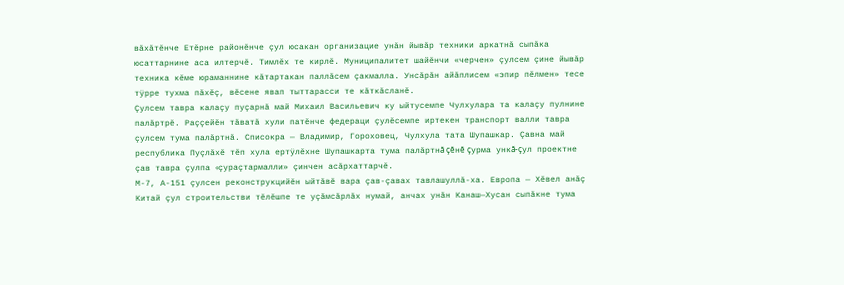вăхăтĕнче Етĕрне районĕнче çул юсакан организацие унăн йывăр техники аркатнă сыпăка юсаттарнине аса илтерчĕ. Тимлĕх те кирлĕ. Муниципалитет шайĕнчи «черчен» çулсем çине йывăр техника кĕме юраманнине кăтартакан паллăсем çакмалла. Унсăрăн айăплисем «эпир пĕлмен» тесе тÿрре тухма пăхĕç, вĕсене явап тыттарасси те кăткăсланĕ.
Çулсем тавра калаçу пуçарнă май Михаил Васильевич ку ыйтусемпе Чулхулара та калаçу пулнине палăртрĕ. Раççейĕн тăватă хули патĕнче федераци çулĕсемпе иртекен транспорт валли тавра çулсем тума палăртнă. Списокра — Владимир, Гороховец, Чулхула тата Шупашкар. Çавна май республика Пуçлăхĕ тĕп хула ертÿлĕхне Шупашкарта тума палăртнă çĕнĕ çурма ункă-çул проектне çав тавра çулпа «çураçтармалли» çинчен асăрхаттарчĕ.
М-7, А-151 çулсен реконструкцийĕн ыйтăвĕ вара çав-çавах тавлашуллă-ха. Европа — Хĕвел анăç Китай çул строительстви тĕлĕшпе те уçăмсăрлăх нумай, анчах унăн Канаш—Хусан сыпăкне тума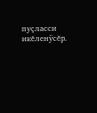пуçласси икĕленÿсĕр.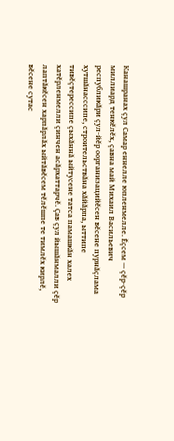Канашранах çул Самар еннелле юпленмелле. Ĕçсем — çĕр-çĕр миллиард тенкĕлĕх, çавна май Михаил Васильевич республикăри çул-йĕр оорганизацийĕсен вĕсене пурнăçлама хутшăнасссипе, строительствăна хăйăрпа, ыттипе тивĕçтерессипе çыхăннă ыйтусене татса памашкăн халех хатĕрленмелли çинчен асăрхаттарчĕ. Çав çул йышăнмалли çĕр лаптăкĕсен харпăрлăх ыйтăвĕсем тĕлĕшпе те тимлĕх кирлĕ, вĕсене сутас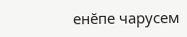енĕпе чарусем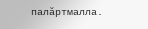палăртмалла.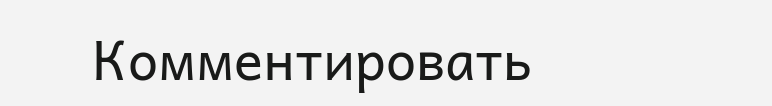Комментировать